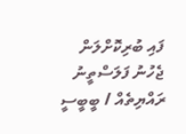ފައި ބުރިކޮށްލަން ޖެހުނު ފަލަސްތީނު ރައްޔިތެއް / ބީބީސީ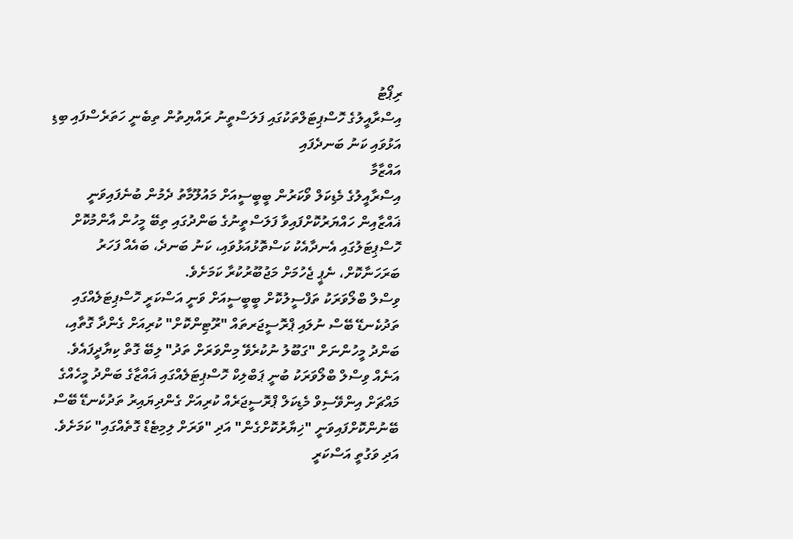ރިޕޯޓު
އިސްރާއީލުގެ ހޮސްޕިޓަލްތަކުގައި ފަލަސްތީނު ރައްޔިތުން ތިބެނީ ހަތަރެސްފައި ބިޑި އަޅުވައި ކަނު ބަނދެފައި
އައްޒާމާ
އިސްރާއީލުގެ މެޑިކަލް ވޯކަރުން ބީބީސީއަށް މައުލޫމާތު ދެމުން ބުނެފައިވަނީ ޣައްޒާއިން ހައްޔަރުކޮށްފައިވާ ފަލަސްތީނުގެ ބަންދުގައި ތިބޭ މީހުން އާންމުކޮށް ހޮސްޕިޓަލުގައި އެނދާއެކު ކަސްތޮޅުއަޅުވައި، ކަނު ބަނދެ، ބައެއް ފަހަރު ބަރަހަނާކޮށް، ނެޕީ ޖެހުމަށް މަޖުބޫރުކުރާ ކަމަށެވެ.
ވިސްލް ބްލޯވަރަކު ތަފްސީލުކޮށް ބީބީސީއަށް ވަނީ އަސްކަރީ ހޮސްޕިޓަލެއްގައި ތަދުކެނޑޭ ބޭސް ނުލައި ޕްރޮސީޖަރތައް "ރޫޓިންކޮށް" ކުރިއަށް ގެންދާ ގޮތާއި، ބަންދު މީހުންނަށް "ގަބޫލު ނުކުރެވޭ މިންވަރަށް ތަދު" ލިބޭ ގޮތް ކިޔާދީފައެވެ.
އަނެއް ވިސްލް ބްލޯވަރަކު ބުނީ ޕަބްލިކް ހޮސްޕިޓަލެއްގައި ޣައްޒާގެ ބަންދު މީހެއްގެ މައްޗަށް އިންވޭސިވް މެޑިކަލް ޕްރޮސީޖަރެއް ކުރިއަށް ގެންދިޔައިރު ތަދުކެނޑޭ ބޭސް ބޭނުންކޮށްފައިވަނީ "ޚިޔާރުކޮށްގެން" އަދި "ވަރަށް ލިމިޓެޑް ގޮތެއްގައި" ކަމަށެވެ.
އަދި ވަގުތީ އަސްކަރީ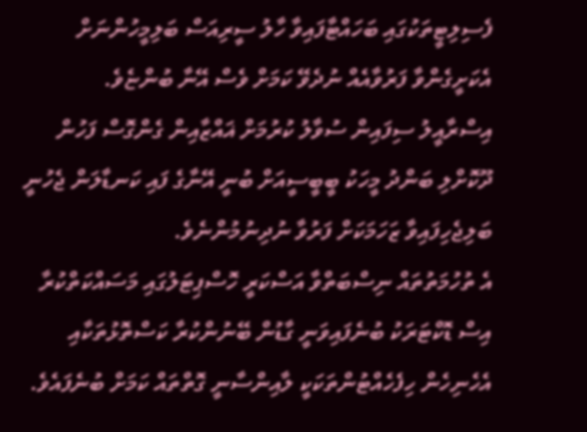ފެސިލިޓީތަކުގައި ބަހައްޓާފައިވާ ހާލު ސީރިއަސް ބަލިމީހުންނަށް އެކަށީގެންވާ ފަރުވާއެއް ނުދެވޭ ކަމަށް ވެސް އޭނާ ބުންޏެވެ.
އިސްރާއީލު ސިފައިން ސުވާލު ކުރުމަށް ޣައްޒާއިން ގެންގޮސް ފަހުން ދޫކޮށްލި ބަންދު މީހަކު ބީބީސީއަށް ބުނީ އޭނާގެ ފައި ކަނޑާލަން ޖެހުނީ ބަލިޖެހިފައިވާ ޒަހަމަކަށް ފަރުވާ ނުދިނުމުންނެވެ.
އެ ތުހުމަތުތައް ނިސްބަތްވާ އަސްކަރީ ހޮސްޕިޓަލުގައި މަސައްކަތްކުރާ އިސް ޑޮކްޓަރަކު ބުނެފައިވަނީ ގާޑުން ބޭނުންކުރާ ކަސްތޮޅުތަކާއި އެހެނިހެން ހިފެހެއްޓުންތަކަކީ ލާއިންސާނީ ގޮތްތައް ކަމަށް ބުނެފައެވެ.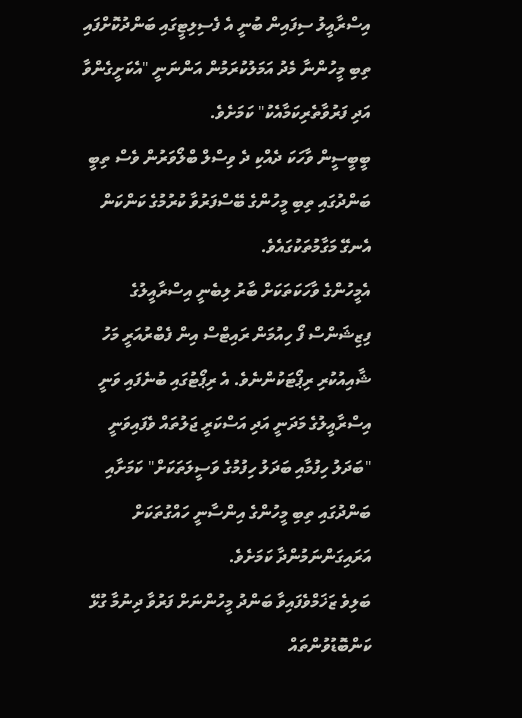އިސްރާއީލު ސިފައިން ބުނީ އެ ފެސިލިޓީގައި ބަންދުކޮށްފައި ތިބި މީހުންނާ މެދު އަމަލުކުރަމުން އަންނަނީ "އެކަށީގެންވާ އަދި ފަރުވާތެރިކަމާއެކު" ކަމަށެވެ.
ބީބީސީން ވާހަކަ ދެއްކި ދެ ވިސްލް ބްލޯވަރުން ވެސް ތިބީ ބަންދުގައި ތިބި މީހުންގެ ބޭސްފަރުވާ ކުރުމުގެ ކަންކަން އެނގޭ މަގާމުތަކުގައެވެ.
އެމީހުންގެ ވާހަކަތަކަށް ބާރު ލިބެނީ އިސްރާއީލުގެ ފިޒިޝަންސް ފޯ ހިއުމަން ރައިޓްސް އިން ފެބްރުއަރީ މަހު ޝާއިއުކުރި ރިޕޯޓަކުންނެވެ. އެ ރިޕޯޓުގައި ބުނެފައި ވަނީ އިސްރާއީލުގެ މަދަނީ އަދި އަސްކަރީ ޖަލުތައް ވެފައިވަނީ "ބަދަލު ހިފުމާއި ބަދަލު ހިފުމުގެ ވަސީލަތަކަށް" ކަމަށާއި ބަންދުގައި ތިބި މީހުންގެ އިންސާނީ ހައްގުތަކަށް އަރައިގަންނަމުންދާ ކަމަށެވެ.
ބަލިވެ ޒަޚަމްވެފައިވާ ބަންދު މީހުންނަށް ފަރުވާ ދިނުމާ ގުޅޭ ކަންބޮޑުވުންތައް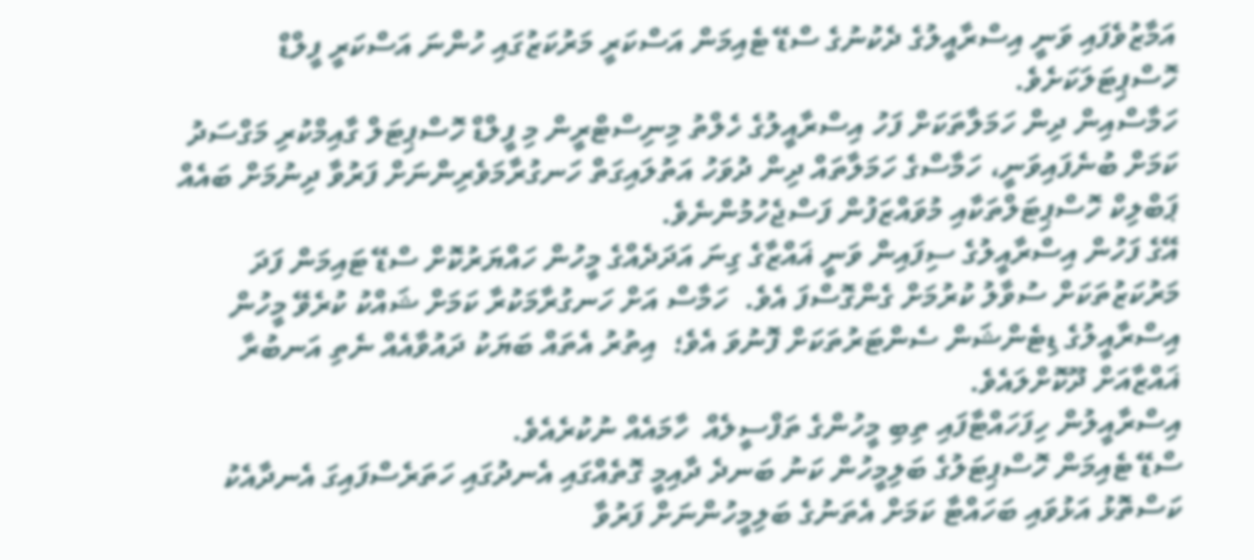އަމާޒުވެފައި ވަނީ އިސްރާއީލުގެ ދެކުނުގެ ސްޑޭ ޓެއިމަން އަސްކަރީ މަރުކަޒުގައި ހުންނަ އަސްކަރީ ފީލްޑް ހޮސްޕިޓަލަކަށެވެ.
ހަމާސްއިން ދިން ހަމަލާތަކަށް ފަހު އިސްރާއީލުގެ ހެލްތު މިނިސްޓްރީން މި ފީލްޑް ހޮސްޕިޓަލް ގާއިމްކުރި މަގްސަދު ކަމަށް ބުނެފައިވަނީ، ހަމާސްގެ ހަމަލާތައް ދިން ދުވަހު އަތުލައިގަތް ހަނގުރާމަވެރިންނަށް ފަރުވާ ދިނުމަށް ބައެއް ޕަބްލިކް ހޮސްޕިޓަލްތަކާއި މުވައްޒަފުން ފަސްޖެހުމުންނެވެ.
އޭގެ ފަހުން އިސްރާއީލުގެ ސިފައިން ވަނީ ޣައްޒާގެ ގިނަ އަދަދެއްގެ މީހުން ހައްޔަރުކޮށް ސްޑޭ ޓައިމަން ފަދަ މަރުކަޒުތަކަށް ސުވާލު ކުރުމަށް ގެންގޮސްފަ އެވެ.  ހަމާސް އަށް ހަނގުރާމަކުރާ ކަމަށް ޝައްކު ކުރެވޭ މީހުން އިސްރާއީލުގެ ޑިޓެންޝަން ސެންޓަރުތަކަށް ފޮނުވަ އެވެ؛  އިތުރު އެތައް ބަޔަކު ދައުވާއެއް ނެތި އަނބުރާ ޣައްޒާއަށް ދޫކޮށްލައެވެ.
އިސްރާއީލުން ހިފަހައްޓާފައި ތިބި މީހުންގެ ތަފްސީލެއް  ހާމައެއް ނުކުރެއެވެ.
ސްޑޭ ޓެއިމަން ހޮސްޕިޓަލުގެ ބަލިމީހުން ކަނު ބަނދެ ދާއިމީ ގޮތެއްގައި އެނދުގައި ހަތަރެސްފައިގަ އެނދާއެކު ކަސްތޮޅު އަޅުވައި ބަހައްޓާ ކަމަށް އެތަނުގެ ބަލިމީހުންނަށް ފަރުވާ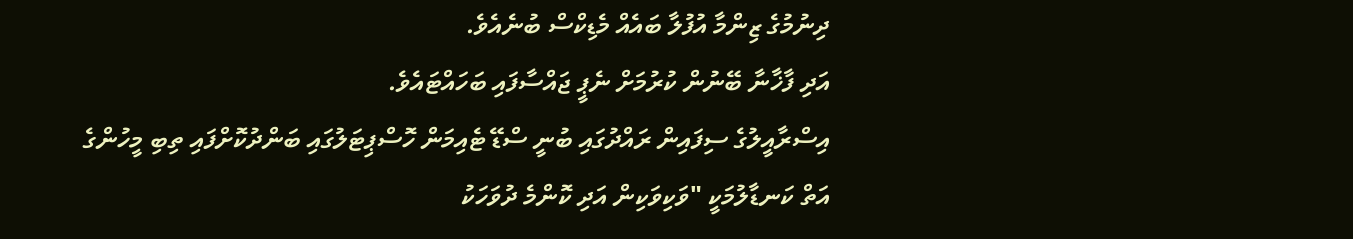ދިނުމުގެ ޒިންމާ އުފުލާ ބައެއް މެޑިކްސް ބުނެއެވެ.
އަދި ފާޚާނާ ބޭނުން ކުރުމަށް ނެޕީ ޖައްސާފައި ބަހައްޓައެވެ.
އިސްރާއީލުގެ ސިފައިން ރައްދުގައި ބުނީ ސްޑޭ ޓެއިމަން ހޮސްޕިޓަލުގައި ބަންދުކޮށްފައި ތިބި މީހުންގެ އަތް ކަނޑާލުމަކީ "ވަކިވަކިން އަދި ކޮންމެ ދުވަހަކު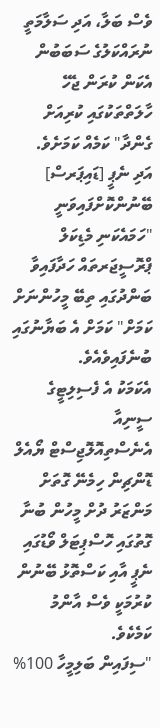ވެސް ބަލާ، އަދި ސަލާމަތީ ނުރައްކަލުގެ ސަބަބުން އެކަން ކުރަން ޖެހޭ ހާލަތްތަކުގައި ކުރިއަށް ގެންދާ" ކަމެއް ކަމަށެވެ.
އަދި ނެޕީ [ޑައިޕަރސް] ބޭނުންކޮށްފައިވަނީ "ހަމައެކަނި މެޑިކަލް ޕްރޮސީޖަރތައް ހަދާފައިވާ ބަންދުގައި ތިބޭ މީހުންނަށް ކަމަށް" ކަމަށް އެ ބަޔާނުގައި ބުނެފައިވެއެވެ.
އެކަމަކު އެ ފެސިލިޓީގެ ސީނިއާ އެނެސްތިއޮލޮޖިސްޓް ޔޯއެލް ޑޮންޗިން ހިމެނޭ ގޮތަށް މަންޒަރު ދުށް މީހުން ބުނާ ގޮތުގައި ހޮސްޕިޓަލް ވޯޑުގައި ނެޕީ އާއި ކަސްތޮޅު ބޭނުން ކުރުމަކީ ވެސް އާންމު ކަމެކެވެ.
"ސިފައިން ބަލިމީހާ 100%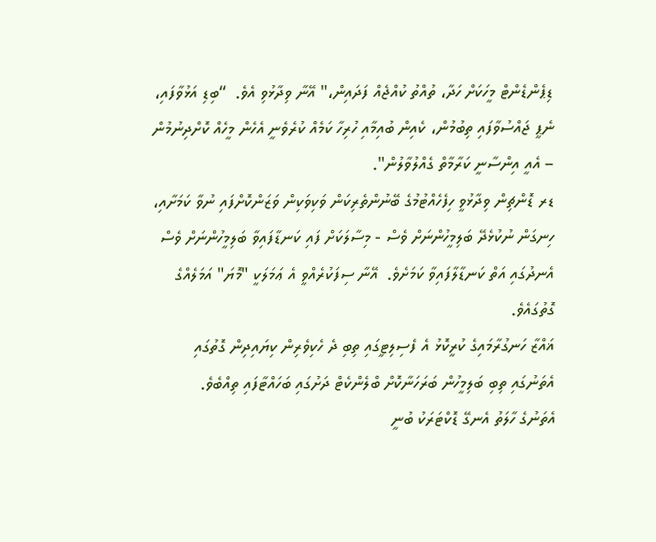ޑިޕެންޑެންޓް މީހަކަށް ހަދާ، ތުއްތު ކުއްޖެއް ފަދައިން،" އޭނާ ވިދާޅުވި އެވެ.  “ބިޑި އަޅުވާފައި، ނެޕީ ޖައްސުވާފައި ތިބުމުން، ކެއިން ބުއިމާއި ހުރިހާ ކަމެއް ކުރެވެނީ އެހެން މީހެއް ކޮށްދިނުމުން – އެއީ އިންސާނީ ކަރާމާތް ގެއްލުވާލުން".
ޑރ ޑޮންޗިން ވިދާޅުވީ ހިފެހެއްޓުމުގެ ބޭނުންތެރިކަން ވަކިވަކިން ވަޒަންކޮށްފައި ނުވާ ކަމަށާއި، ހިނގަން ނުކުޅެދޭ ބަލިމީހުންނަށް ވެސް - މިސާލަކަށް ފައި ކަނޑާފައިވާ ބަލިމީހުންނަށް ވެސް އެނދުގައި އަތް ކަނޑާލާފައިވާ ކަމަށެވެ.  އޭނާ ސިފަކުރެއްވީ އެ ޢަމަލަކީ "މޮޔަ" އަމަލެއްގެ ގޮތުގައެވެ.
ޣައްޒާ ހަނގުރާމައިގެ ކުރީކޮޅު އެ ފެސިލިޓީގައި ތިބި ދެ ހެކިވެރިން ކިޔައިދިން ގޮތުގައި އެތަނުގައި ތިބި ބަލިމީހުން ބަރަހަނާކޮށް ބްލެންކެޓް ދަށުގައި ބަހައްޓާފައި ތިއްބެވެ.
އެތަނުގެ ހާލަތު އެނގޭ ޑޮކްޓަރަކު ބުނީ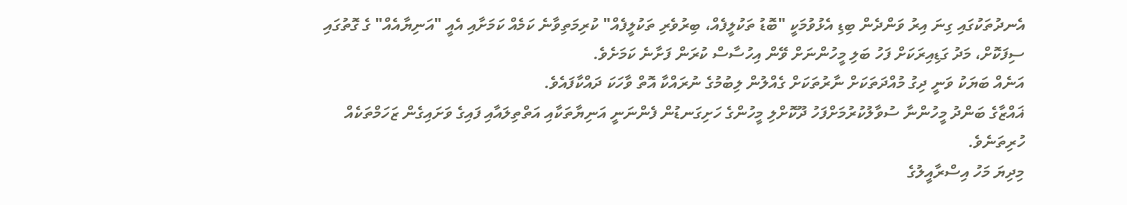އެނދުތަކުގައި ގިނަ އިރު ވަންދެން ބިޑި އެޅުވުމަކީ "ބޮޑު ތަކުލީފެއް، ބިރުވެރި ތަކުލީފެއް" ކުރިމަތިވާނެ ކަމެއް ކަމަށާއި އެއީ "އަނިޔާއެއް" ގެ ގޮތުގައި ސިފަކޮށް، މަދު ގަޑިއިރަކަށް ފަހު ބަލި މީހުންނަށް ވޭން އިހުސާސް ކުރަން ފަށާނެ ކަމަށެވެ.
އަނެއް ބަޔަކު ވަނީ ދިގު މުއްދަތަކަށް ނާރުތަކަށް ގެއްލުން ލިބުމުގެ ނުރައްކާ އޮތް ވާހަކަ ދައްކާފައެވެ.
ޣައްޒާގެ ބަންދު މީހުންނާ ސުވާލުކުރުމަށްފަހު ދޫކޮށްލި މީހުންގެ ހަށިގަނޑުން ފެންނަނީ އަނިޔާތަކާއި އަތްތިލައާއި ފައިގެ ވަށައިގެން ޒަހަމްތަކެއް ހުރިތަނެވެ.
މިދިޔަ މަހު އިސްރާއީލުގެ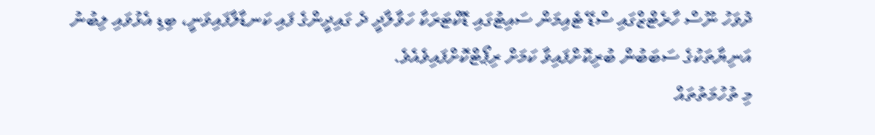ދުވަހު ނޫސް ހާރެޓްޒްގައި ސްޑޭ ޓެއިމަން ސައިޓުގައި ޑޮކްޓަރަކާ ހަވާލާދީ ދެ ގައިދީންގެ ފައި ކަނޑާލާފައިވަނީ، ބިޑި އެޅުވައި ލިބުނު އަނިޔާތަކުގެ ސަބަބުން ބުރިކޮށްފައިވާ ކަމަށް ރިޕޯޓްކޮށްފައިވެއެވެ.
މި ތުހުމަތުތައް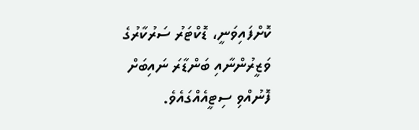ކޮށްފައިވަނީ، ޑޮކްޓަރު ސަރުކާރުގެ ވަޒީރުންނާއި ބަންޑާރަ ނައިބަށް ފޮނުއްވި ސިޓީއެއްގައެވެ.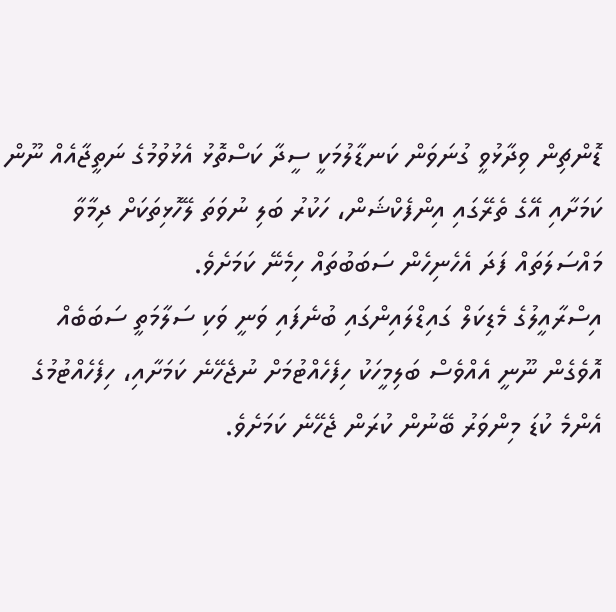ޑޮންޗިން ވިދާޅުވީ ގުނަވަން ކަނޑާލުމަކީ ސީދާ ކަސްތޮޅު އެޅުވުމުގެ ނަތީޖާއެއް ނޫން ކަމަށާއި އޭގެ ތެރޭގައި އިންފެކްޝަން، ހަކުރު ބަލި ނުވަތަ ލޭހޮޅިތަކަށް ދިމާވާ މައްސަލަތައް ފަދަ އެހެނިހެން ސަބަބުތައް ހިމެނޭ ކަމަށެވެ.
އިސްރާއީލުގެ މެޑިކަލް ގައިޑްލައިންގައި ބުނެފައި ވަނީ ވަކި ސަލާމަތީ ސަބަބެއް އޮވެގެން ނޫނީ އެއްވެސް ބަލިމީހަކު ހިފެހެއްޓުމަށް ނުޖެހޭނެ ކަމަށާއި، ހިފެހެއްޓުމުގެ އެންމެ ކުޑަ މިންވަރު ބޭނުން ކުރަން ޖެހޭނެ ކަމަށެވެ.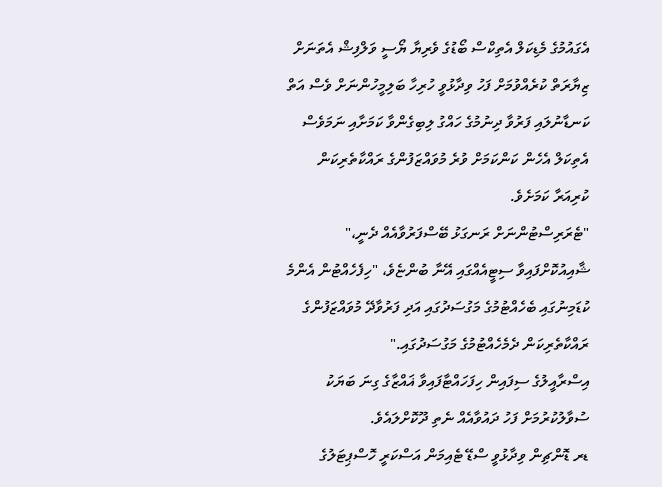އެގައުމުގެ މެޑިކަލް އެތިކްސް ބޯޑުގެ ވެރިޔާ ޔޯސީ ވަލްފިޝް އެތަނަށް ޒިޔާރަތް ކުރެއްވުމަށް ފަހު ވިދާޅުވީ ހުރިހާ ބަލިމީހުންނަށް ވެސް އަތް ކަނޑާނުލައި ފަރުވާ ދިނުމުގެ ހައްގު ލިބިގެންވާ ކަމަށާއި ނަމަވެސް އެތިކަލް އެހެން ކަންކަމަށް ވުރެ މުވައްޒަފުންގެ ރައްކާތެރިކަން ކުރިއަރާ ކަމަށެވެ.
"ޓެރަރިސްޓުންނަށް ރަނގަޅު ބޭސްފަރުވާއެއް ދެނީ،" ޝާއިއުކޮށްފައިވާ ސިޓީއެއްގައި އޭނާ ބުންޏެވެ، "ހިފެހެއްޓުން އެންމެ ކުޑަމިނުގައި ބެހެއްޓުމުގެ މަގުސަދުގައި އަދި ފަރުވާދޭ މުވައްޒަފުންގެ ރައްކާތެރިކަން ދެމެހެއްޓުމުގެ މަގުސަދުގައި."
އިސްރާއީލުގެ ސިފައިން ހިފަހައްޓާފައިވާ ޣައްޒާގެ ގިނަ ބަޔަކު ސުވާލުކުރުމަށް ފަހު ދައުވާއެއް ނެތި ދޫކޮށްލައެވެ.
ޑރ ޑޮންޗިން ވިދާޅުވީ ސްޑޭ ޓެއިމަން އަސްކަރީ ހޮސްޕިޓަލުގެ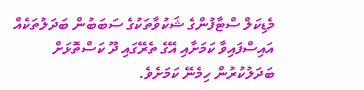މެޑިކަލް ސްޓާފުންގެ ޝަކުވާތަކުގެ ސަބަބުން ބަދަލުތަކެއް އައިސްފައިވާ ކަމަށާއި އޭގެ ތެރޭގައި ދޫ ކަސްތޮޅަށް ބަދަލުކުރުން ހިމެނޭ ކަމަށެވެ.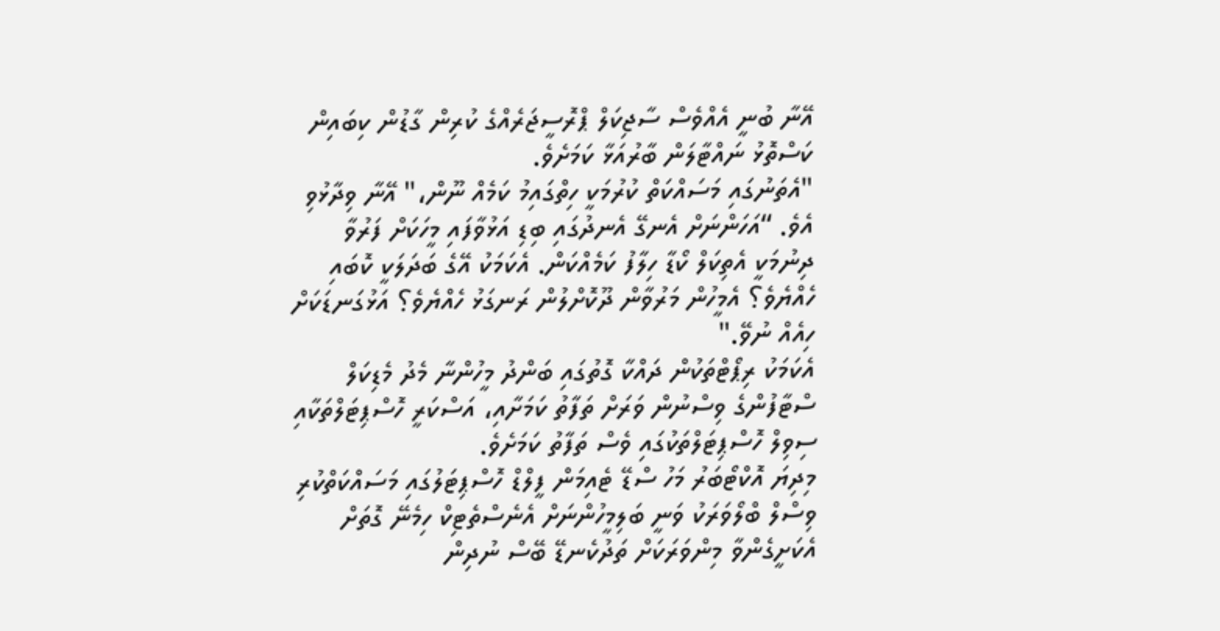އޭނާ ބުނީ އެއްވެސް ސާޖިކަލް ޕްރޮސީޖަރެއްގެ ކުރިން ގާޑުން ކިބައިން ކަސްތޮޅު ނައްޓާލަން ބާރުއަޅާ ކަމަށެވެ.
"އެތަނުގައި މަސައްކަތް ކުރުމަކީ ހިތްގައިމު ކަމެއް ނޫން،" އޭނާ ވިދާޅުވި އެވެ. “އަހަންނަށް އެނގޭ އެނދުގައި ބިޑި އަޅުވާފައި މީހަކަށް ފަރުވާ ދިނުމަކީ އެތިކަލް ކޯޑާ ހިލާފު ކަމެއްކަން. އެކަމަކު އޭގެ ބަދަލަކީ ކޮބައި ހެއްޔެވެ؟ އެމީހުން މަރުވާން ދޫކޮށްލުން ރަނގަޅު ހެއްޔެވެ؟ އަޅުގަނޑަކަށް ހިއެއް ނުވޭ."
އެކަމަކު ރިޕޯޓްތަކުން ދައްކާ ގޮތުގައި ބަންދު މީހުންނާ މެދު މެޑިކަލް ސްޓާފުންގެ ވިސްނުން ވަރަށް ތަފާތު ކަމަށާއި، އަސްކަރީ ހޮސްޕިޓަލްތަކާއި ސިވިލް ހޮސްޕިޓަލްތަކުގައި ވެސް ތަފާތު ކަމަށެވެ.
މިދިޔަ އޮކްޓޯބަރު މަހު ސްޑޭ ޓެއިމަން ފީލްޑް ހޮސްޕިޓަލުގައި މަސައްކަތްކުރި ވިސްލް ބްލޯވަރަކު ވަނީ ބަލިމީހުންނަށް އެނެސްތެޓިކް ހިމެނޭ ގޮތަށް އެކަށީގެންވާ މިންވަރަކަށް ތަދުކެނޑޭ ބޭސް ނުދިން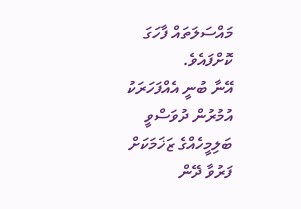މައްސަލަތައް ފާހަގަ ކޮށްފައެވެ.
އޭނާ ބުނީ އެއްފަހަރަކު އުމުރުން ދުވަސްވީ ބަލިމީހެއްގެ ޒަޚަމަކަށް ފަރުވާ ދޭން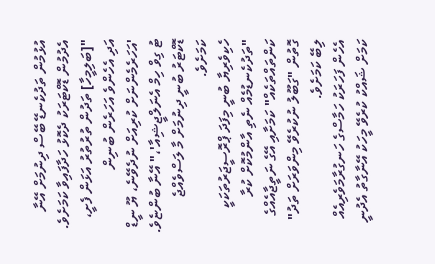އުޅުމުން ތަދުކެނޑޭ ބޭސް ދިނުމަށް އޭނާ އެދުމުން ޑޮކްޓަރަކު ދެކޮޅު ހަދާފައިވާ ކަމަށެވެ.
"[ބަލިމީހާ] ތަދުން ތުރުތުރު އަޅަން ފެށީ، އަދި އެހެންވެ އަހަރެން ބުނިން 'އަހަރެމެންނަށް ކުރިއަށް ނުދެވޭނެ، ޔޫ ނީޑް ޓު ގިވް ހިމް އެނަލްޖީޝިއާ'،" އޭނާ ބުންޏެވެ.
ޑޮކްޓަރު ބުނީ ދިނުމަށް މާ ލަސްވެއްޖެ ކަމަށެވެ.
ހެކިވެރިޔާ ބުނީ މިފަދަ ޕްރޮސީޖަރުތަކަކީ "ތަދުކެނޑުމެއް ނެތި އާންމުކޮށް ކުރާ ކަންތައްތަކެއް" ކަމަށާއި އޭގެ ނަތީޖާއެއްގެ ގޮތުން "ގަބޫލު ނުކުރެވޭ މިންވަރަށް ތަދު" ލިބޭ ކަމަށެވެ.
އެހެން ފަހަރަކު ހަމާސްގެ ހަނގުރާމަވެރިއެއް ކަމަށް ޝައްކު ކުރެވޭ މީހަކު އޭނާގާތު އެދުނީ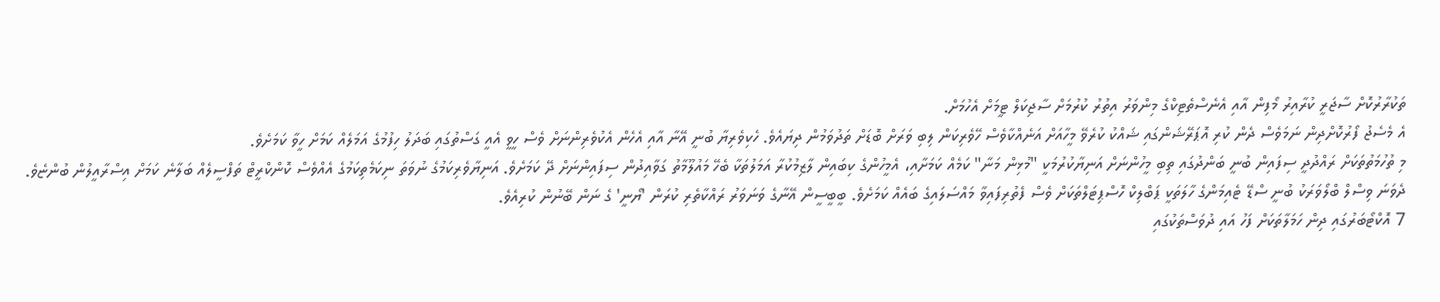ތަކުރާރުކޮށް ސާޖަރީ ކުރާއިރު މޯފިން އާއި އެނެސްތެޓިކްގެ މިންވަރު އިތުރު ކުރުމަށް ސާޖިކަލް ޓީމަށް އެހުމަށް.
އެ މެސެޖު ފޯރުކޮށްދިން ނަމަވެސް ދެން ކުރި އޮޕަރޭޝަންގައި ޝައްކު ކުރެވޭ މީހާއަށް އަނެއްކާވެސް ހޭވެރިކަން ލިބި ވަރަށް ބޮޑަށް ތަދުވަމުން ދިޔައެވެ. ހެކިވެރިޔާ ބުނީ އޭނާ އާއި އެހެން އެކުވެރިންނަށް ވެސް ހީވީ އެއީ ގަސްތުގައި ބަދަލު ހިފުމުގެ އަމަލެއް ކަމަށް ހީވާ ކަމަށެވެ.
މި ތުހުމަތުތަކަށް ރައްދުދީ ސިފައިން ބުނީ ބަންދުގައި ތިބި މީހުންނަށް އަނިޔާކުރުމަކީ "މުޅިން މަނާ" ކަމެއް ކަމަށާއި، އެމީހުންގެ ކިބައިން ލާޒިމުކުރާ އަމަލުތަކާ ބެހޭ މައުލޫމާތު ގަވާއިދުން ސިފައިންނަށް ދޭ ކަމަށެވެ. އަނިޔާވެރިކަމުގެ ނުވަތަ ނިކަމެތިކަމުގެ އެއްވެސް ކޮންކްރީޓް ތަފްސީލެއް ބަލާނެ ކަމަށް އިސްރާއީލުން ބުންޏެވެ.
ދެވަނަ ވިސްލް ބްލޯވަރަކު ބުނީ ސްޑޭ ޓެއިމަންގެ ހާލަތަކީ ޕަބްލިކް ހޮސްޕިޓަލްތަކަށް ވެސް ފެތުރިފައިވާ މައްސަލައިގެ ބައެއް ކަމަށެވެ. ބީބީސީން އޭނާގެ ވަނަވަރު ރައްކާތެރި ކުރަން 'ޔޯނީ' ގެ ނަން ބޭނުން ކުރިއެވެ.
7 އޮކްޓޯބަރުގައި ދިން ހަމަލާތަކަށް ފަހު އައި ދުވަސްތަކުގައި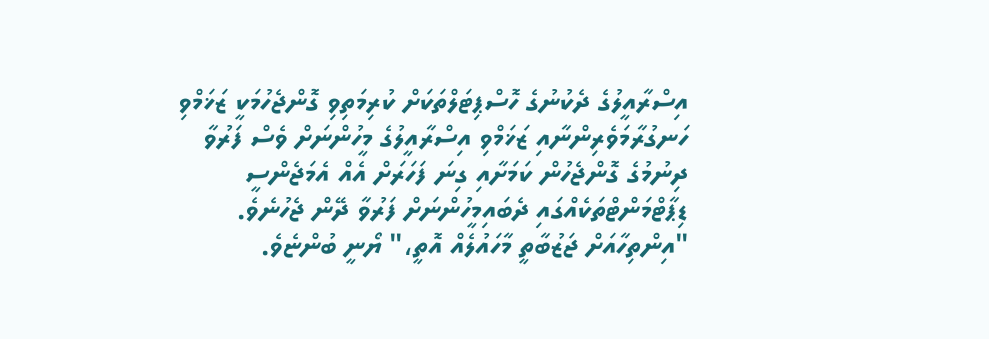އިސްރާއީލުގެ ދެކުނުގެ ހޮސްޕިޓަލްތަކަށް ކުރިމަތިވި ގޮންޖެހުމަކީ ޒަޚަމްވި ހަނގުރާމަވެރިންނާއި ޒަޚަމްވި އިސްރާއީލުގެ މީހުންނަށް ވެސް ފަރުވާ ދިނުމުގެ ގޮންޖެހުން ކަމަށާއި ގިނަ ފަހަރަށް އެއް އެމަޖެންސީ ޑިޕާޓްމަންޓްތަކެއްގައި ދެބައިމީހުންނަށް ފަރުވާ ދޭން ޖެހުނެވެ.
"އިންތިހާއަށް ޖަޒުބާތީ މާހައުލެއް އޮތީ،" ޔޯނީ ބުންޏެވެ.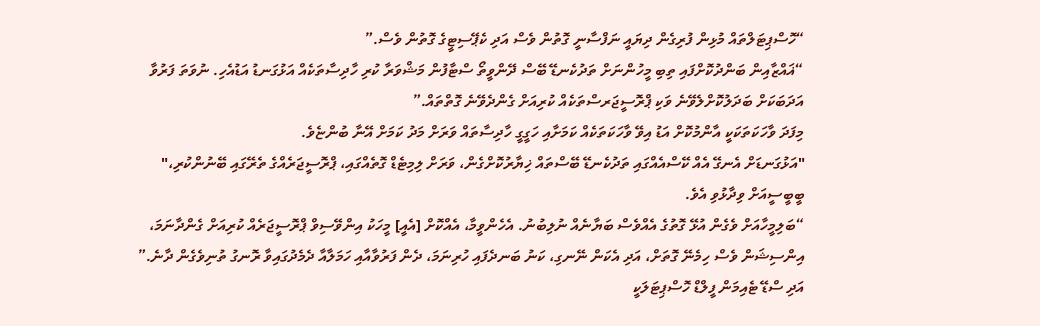“ހޮސްޕިޓަލްތައް މުޅިން ފުރިގެން ދިޔައީ ނަފްސާނީ ގޮތުން ވެސް އަދި ކެޕޭސިޓީގެ ގޮތުން ވެސް.”
“ޣައްޒާއިން ބަންދުކޮށްފައި ތިބި މީހުންނަށް ތަދުކެނޑޭ ބޭސް ދޭންވީތޯ ސްޓާފުން މަޝްވަރާ ކުރި ހާދިސާތަކެއް އަޅުގަނޑު އަޑުއެހި. ނުވަތަ ފަރުވާ އަދަބަކަށް ބަދަލުކޮށްލެވޭނެ ވަކި ޕްރޮސީޖަރސްތަކެއް ކުރިއަށް ގެންދެވޭނެ ގޮތްތައް.”
މިފަދަ ވާހަކަތަކަކީ އާންމުކޮށް އަޑު އިވޭ ވާހަކަތަކެއް ކަމަށާއި ހަގީގީ ހާދިސާތައް ވަރަށް މަދު ކަމަށް އޭނާ ބުންޏެވެ.
"އަޅުގަނޑަށް އެނގޭ އެއް ކޭސްއެއްގައި ތަދުކެނޑޭ ބޭސްތައް ޚިޔާރުކޮށްގެން، ވަރަށް ލިމިޓެޑް ގޮތެއްގައި، ޕްރޮސީޖަރެއްގެ ތެރޭގައި ބޭނުންކުރި،" ބީބީސީއަށް ވިދާޅުވި އެވެ.
“ބަލިމީހާއަށް ވެގެން އުޅޭ ގޮތުގެ އެއްވެސް ބަޔާނެއް ނުލިބުނު. އެހެންވީމާ، އެއްކޮށް [އެއީ] މީހަކު އިންވޭސިވް ޕްރޮސީޖަރެއް ކުރިއަށް ގެންދާނަމަ، އިންސިޝަން ވެސް ހިމެނޭ ގޮތަށް، އަދި އެކަން ނޭނގި، ކަނު ބަނދެފައި ހުރިނަމަ، ދެން ފަރުވާއާއި ހަމަލާއާ ދެމެދުގައިވާ ރޮނގު ތުނިވެގެން ދާނެ.”
އަދި ސްޑޭ ޓެއިމަން ފީލްޑް ހޮސްޕިޓަލަކީ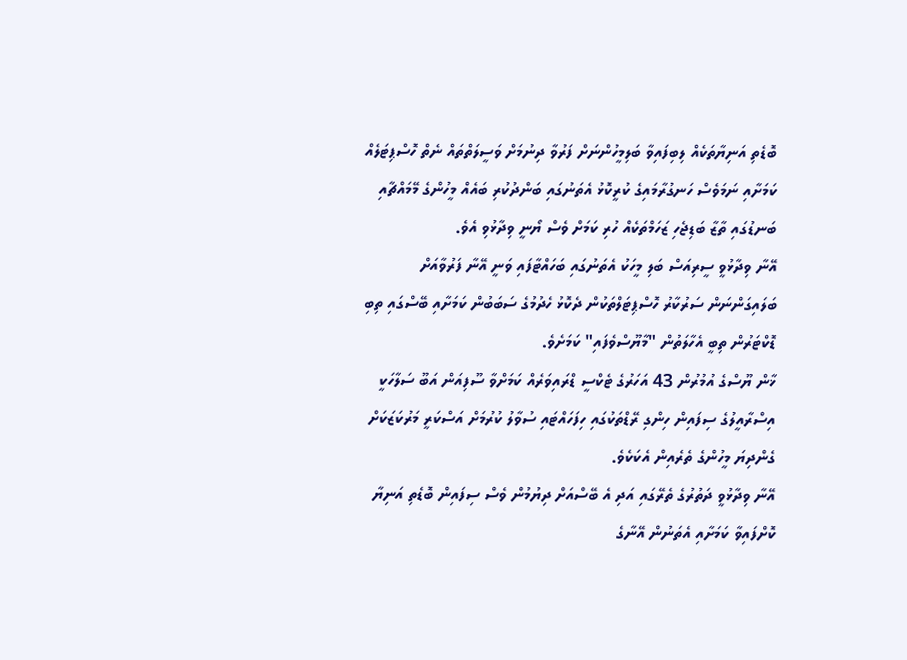ބޮޑެތި އަނިޔާތަކެއް ލިބިފައިވާ ބަލިމީހުންނަށް ފަރުވާ ދިނުމަށް ވަސީލަތްތައް ނެތް ހޮސްޕިޓަލެއް ކަމަށާއި ނަމަވެސް ހަނގުރާމައިގެ ކުރީކޮޅު އެތަނުގައި ބަންދުކުރި ބައެއް މީހުންގެ މޭމައްޗާއި ބަނޑުގައި ތާޒާ ބަޑިޖެހި ޒަހަމްތަކެއް ހުރި ކަމަށް ވެސް ޔޯނީ ވިދާޅުވި އެވެ.
އޭނާ ވިދާޅުވީ ސީރިއަސް ބަލި މީހަކު އެތަނުގައި ބަހައްޓާފައި ވަނީ އޭނާ ފަރުވާއަށް ބަލައިގަންނަން ސަރުކާރު ހޮސްޕިޓަލްތަކުން ދެކޮޅު ހެދުމުގެ ސަބަބުން ކަމަށާއި ބޭސްގައި ތިބި ޑޮކްޓަރުން ތިބީ އެހާލަތުން "މާޔޫސްވެފައި" ކަމަށެވެ.
ޚާން ޔޫސްގެ އުމުރުން 43 އަހަރުގެ ޓެކްސީ ޑްރައިވަރެއް ކަމަށްވާ ސޫފިއަން އަބޫ ސަލާހަކީ އިސްރާއީލުގެ ސިފައިން ހިންގި ރޭޑްތަކުގައި ހިފަހައްޓައި ސުވާލު ކުރުމަށް އަސްކަރީ މަރުކަޒަކަށް ގެންދިޔަ މީހުންގެ ތެރެއިން އެކަކެވެ.
އޭނާ ވިދާޅުވީ ދަތުރުގެ ތެރޭގައި އަދި އެ ބޭސްއަށް ދިޔުމުން ވެސް ސިފައިން ބޮޑެތި އަނިޔާ ކޮށްފައިވާ ކަމަށާއި އެތަނުން އޭނާގެ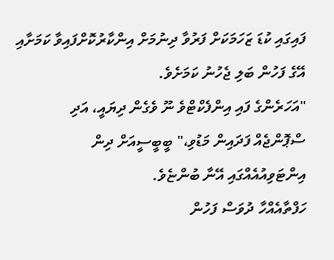ފައިގައި ކުޑަ ޒަހަމަކަށް ފަރުވާ ދިނުމަށް އިންކާރުކޮށްފައިވާ ކަމަށާއި އޭގެ ފަހުން ބަލި ޖެހުނު ކަމަށެވެ.
"އަހަރެންގެ ފައި އިންފެކްޓްވެ ނޫ ވެގެން ދިޔައީ، އަދި ސްޕޮންޖެއް ފަދައިން މަޑުވި،" ބީބީސީއަށް ދިން އިންޓަވިއުއެއްގައި އޭނާ ބުންޏެވެ.
ހަފްތާއެއްހާ ދުވަސް ފަހުން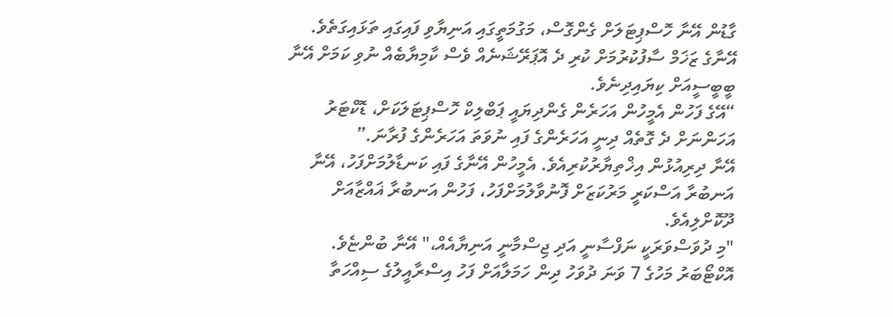ގާޑުން އޭނާ ހޮސްޕިޓަލަށް ގެންގޮސް، މަގުމަތީގައި އަނިޔާވި ފައިގައި ތަޅައިގަތެވެ. އޭނާގެ ޒަޚަމް ސާފުކުރުމަށް ކުރި ދެ އޮޕަރޭޝަނެއް ވެސް ކާމިޔާބެއް ނުވި ކަމަށް އޭނާ ބީބީސީއަށް ކިޔައިދިނެވެ.
“އޭގެ ފަހުން އެމީހުން އަހަރެން ގެންދިޔައީ ޕަބްލިކް ހޮސްޕިޓަލަކަށް، ޑޮކްޓަރު އަހަންނަށް ދެ ގޮތެއް ދިނީ އަހަރެންގެ ފައި ނުވަތަ އަހަރެންގެ ފުރާނަ.”
އޭނާ ދިރިއުޅުން އިޚްތިޔާރުކުރިއެވެ. އެމީހުން އޭނާގެ ފައި ކަނޑާލުމަށްފަހު، އޭނާ އަނބުރާ އަސްކަރީ މަރުކަޒަށް ފޮނުވާލުމަށްފަހު، ފަހުން އަނބުރާ ޣައްޒާއަށް ދޫކޮށްލިއެވެ.
"މި ދުވަސްވަރަކީ ނަފްސާނީ އަދި ޖިސްމާނީ އަނިޔާއެއް،" އޭނާ ބުންޏެވެ.
އޮކްޓޯބަރު މަހުގެ 7 ވަނަ ދުވަހު ދިން ހަމަލާއަށް ފަހު އިސްރާއީލުގެ ސިއްހަތާ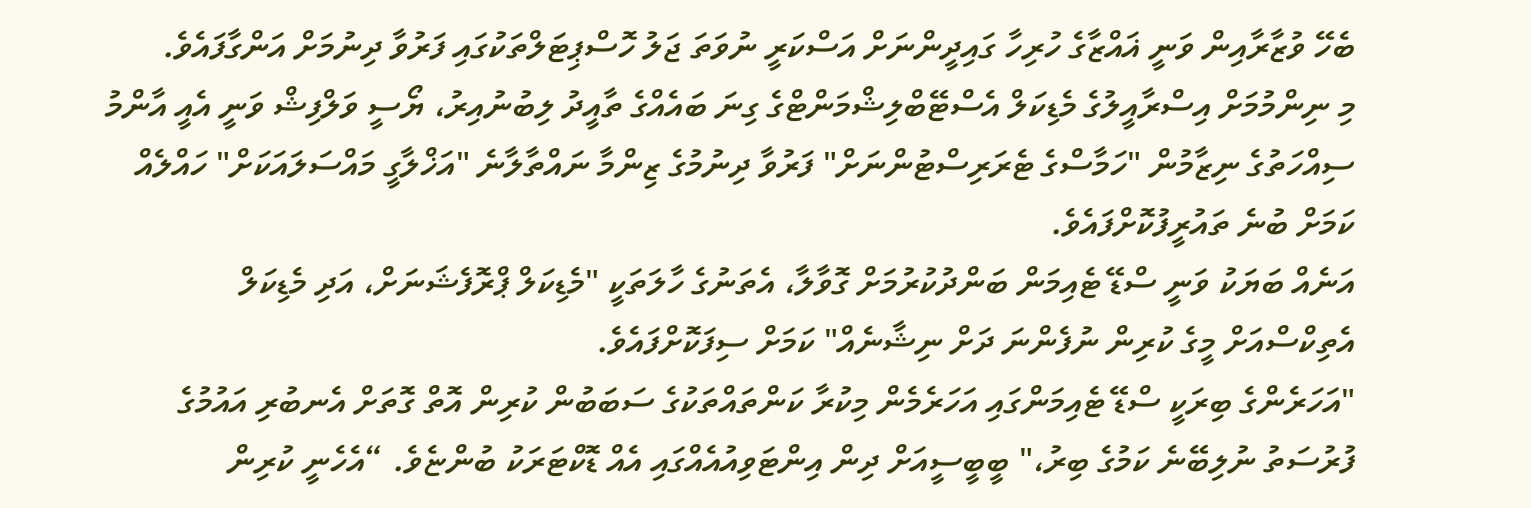ބެހޭ ވުޒާރާއިން ވަނީ ޣައްޒާގެ ހުރިހާ ގައިދީންނަށް އަސްކަރީ ނުވަތަ ޖަލު ހޮސްޕިޓަލްތަކުގައި ފަރުވާ ދިނުމަށް އަންގާފައެވެ.
މި ނިންމުމަށް އިސްރާއީލުގެ މެޑިކަލް އެސްޓޭބްލިޝްމަންޓްގެ ގިނަ ބައެއްގެ ތާއީދު ލިބުނުއިރު، ޔޯސީ ވަލްފިޝް ވަނީ އެއީ އާންމު ސިއްހަތުގެ ނިޒާމުން "ހަމާސްގެ ޓެރަރިސްޓުންނަށް" ފަރުވާ ދިނުމުގެ ޒިންމާ ނައްތާލާނެ "އަޚްލާގީ މައްސަލައަކަށް" ހައްލެއް ކަމަށް ބުނެ ތައުރީފުކޮށްފައެވެ.
އަނެއް ބަޔަކު ވަނީ ސްޑޭ ޓެއިމަން ބަންދުކުރުމަށް ގޮވާލާ، އެތަނުގެ ހާލަތަކީ "މެޑިކަލް ޕްރޮފެޝަނަށް، އަދި މެޑިކަލް އެތިކްސްއަށް މީގެ ކުރިން ނުފެންނަ ދަށް ނިޝާނެއް" ކަމަށް ސިފަކޮށްފައެވެ.
"އަހަރެންގެ ބިރަކީ ސްޑޭ ޓެއިމަންގައި އަހަރެމެން މިކުރާ ކަންތައްތަކުގެ ސަބަބުން ކުރިން އޮތް ގޮތަށް އެނބުރި އައުމުގެ ފުރުސަތު ނުލިބޭނެ ކަމުގެ ބިރު،" ބީބީސީއަށް ދިން އިންޓަވިއުއެއްގައި އެއް ޑޮކްޓަރަކު ބުންޏެވެ. “އެހެނީ ކުރިން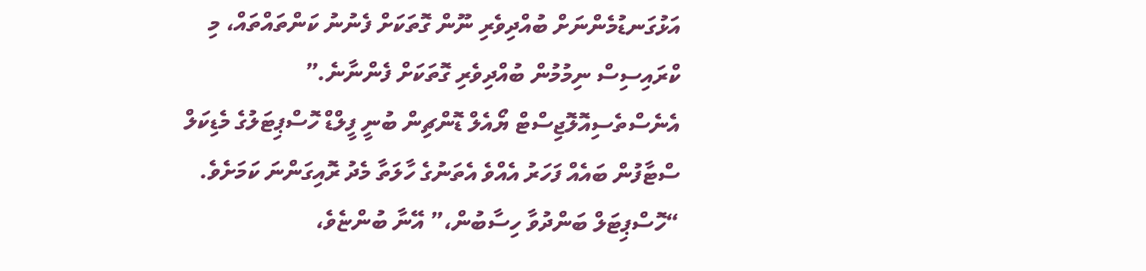އަޅުގަނޑުމެންނަށް ބުއްދިވެރި ނޫން ގޮތަކަށް ފެނުނު ކަންތައްތައް، މި ކްރައިސިސް ނިމުމުން ބުއްދިވެރި ގޮތަކަށް ފެންނާނެ.”
އެނެސްތެސިއޮލޮޖިސްޓް ޔޯއެލް ޑޮންޗިން ބުނީ ފީލްޑް ހޮސްޕިޓަލުގެ މެޑިކަލް ސްޓާފުން ބައެއް ފަހަރު އެއްވެ އެތަނުގެ ހާލަތާ މެދު ރޮއިގަންނަ ކަމަށެވެ.
“ހޮސްޕިޓަލް ބަންދުވާ ހިސާބުން،” އޭނާ ބުންޏެވެ،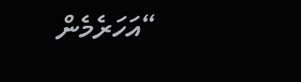“އަހަރެމެން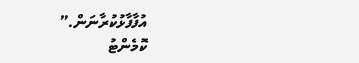އުފާފާޅުކުރާނަން.”
ކޮމެންޓު